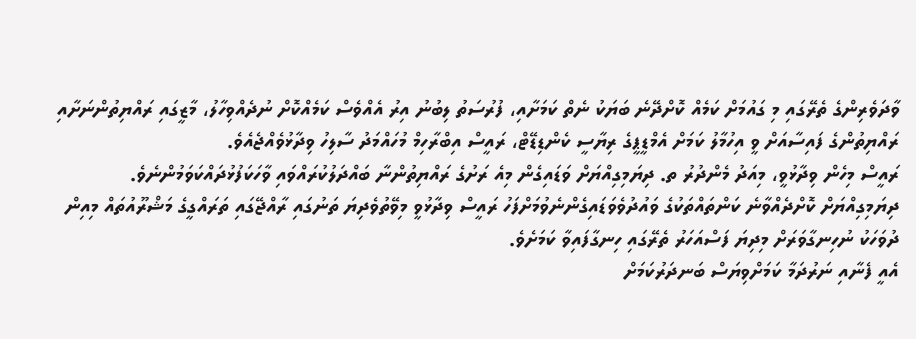ވާދަވެރިންގެ ތެރޭގައި މި ގައުމަށް ކަމެއް ކޮށްދޭނެ ބަޔަކު ނެތް ކަމަށާއި، ފުރުސަތު ލިބުނު އިރު އެއްވެސް ކަމެއްކޮށް ނުދެއްވިހާލު، މާޒީގައި ރައްޔިތުންނަށާއި ރައްޔިތުންގެ ފައިސާއަށް ވީ އިހުމާލު ކަމަށް އެމްޑީޕީގެ ރިޔާސީ ކެންޑިޑޭޓް، ރައީސް އިބްރާހިމް މުހައްމަދު ސާލިހު ވިދާޅުވެއްޖެއެވެ.
ރައީސް މިހެން ވިދާޅުވީ، މިއަދު މެންދުރު ތ. ދިޔަމިގިއްޔަށް ވަޑައިގެން މިއެ ރަށުގެ ރައްޔިތުންނާ ބައްދަލުކުރައްވައި ވާހަކަފުޅުދައްކަވަމުންނެވެ.
ދިޔަމިގިއްޔަށް ކޮށްދެއްވާނެ ކަންތައްތަކުގެ ވައުދުވެވަޑައިގެންނެވުމަށްފަހު ރައީސް ވިދާޅުވީ މިވޭތުވެދިޔަ ތަނުގައި ރާއްޖޭގައި ތަރައްގީގެ މަޝްރޫއުތައް މިއިން ދުވަހަކު ނުހިނގާވަރަށް މިދިޔަ ފަސްއަހަރު ތެރޭގައި ހިނގާފައިވާ ކަމަށެވެ.
އެއީ ފެނާއި ނަރުދަމާ ކަމަށްވިޔަސް ބަނދަރުކަމަށް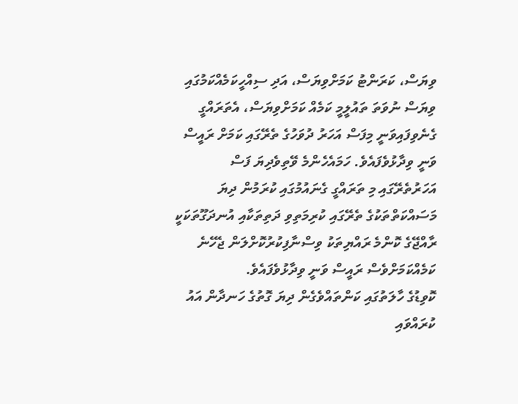ވިޔަސް، ކަރަންޓު ކަމަށްވިޔަސް، އަދި ސިއްހީކަމެއްކަމުގައި ވިޔަސް ނުވަތަ ތައުލީމީ ކަމެއް ކަމަށްވިޔަސް، އެތަރައްގީ ގެނެވިފައިވަނީ މިފަސް އަހަރު ދުވަހުގެ ތެރޭގައި ކަމަށް ރައީސް ވަނީ ވިދާޅުވެފައެވެ. ހަމައެހެންމެ ވޭތިވެދިޔަ ފަސް އަހަރުތެރޭގައި މި ތަރައްގީ ގެނައުމުގައި ކުރަމުން ދިޔަ މަސައްކަތްތަކުގެ ތެރޭގައި ކުރިމަތިވި ދަތިތަކާއި އުނދަގޫތަކަކީ ރާއްޖޭގެ ކޮންމެ ރައްޔިތަކު ވިސްނާފިކުރުކޮށްލަން ޖެހޭނެ ކަމެއްކަމަށްވެސް ރައީސް ވަނީ ވިދާޅުވެފައެވެ.
ކޮވިޑުގެ ހާލަތުގައި ކަންތައްވެގެން ދިޔަ ގޮތުގެ ހަނދާން އައު ކުރައްވައި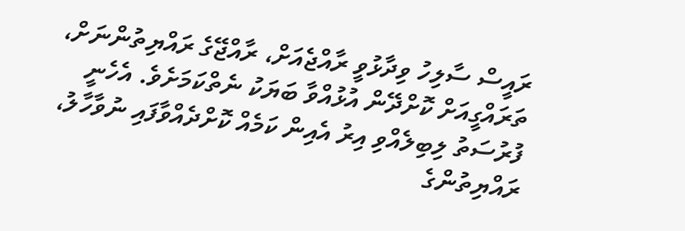ރައީސް ސާލިހު ވިދާޅުވީ ރާއްޖެއަށް، ރާއްޖޭގެ ރައްޔިތުންނަށް، ތަރައްގީއަށް ކޮށްދޭން އުޅުއްވާ ބަޔަކު ނެތްކަމަށެވެ. އެހެނީ ފުރުސަތު ލިބިލެއްވި އިރު އެއިން ކަމެއް ކޮށްދެއްވާފައި ނުވާހާލު، ރައްޔިތުންގެ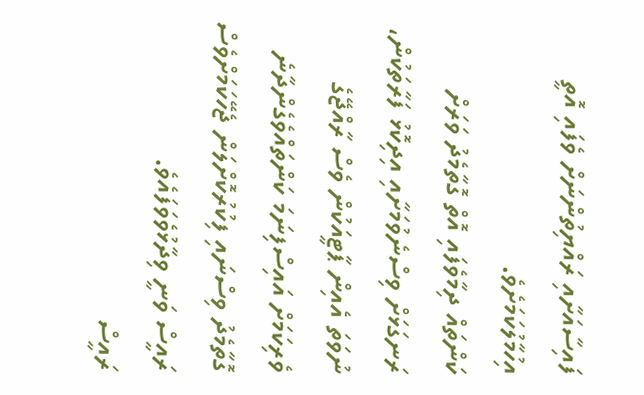ފައިސާއަށާއި ރައްޔިތުންނަށް ވެފައި އޮތީ އިހުމާލުކަމަށެވެ.
ކަންތައް ދިމާވެފައި އޮތް ގޮތާމެދު ވަރަށް ރަނގަޅަށް ވިސްނެވުމަށާއި އިދިކޮޅު ފަރާތަކުން، ނުވަތަ އެއިން ޕާޓީއަކުން ވެސް ރާއްޖޭގެ ވެރިކަމަށް އައިސްފިނަމަ ކަންތައްވެގެންދާނެ ގޮތާމެދު ވިސްނައި ފިކުރުކޮށްލަން ޖެހޭކަމަށްވެސް ރައީސް ވަނީ ވިދާޅުވެވަފައެވެ.
ރައީސް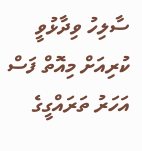ސާލިހު ވިދާޅުވީ ކުރިއަށް މިއޮތް ފަސް އަހަރު ތަރައްގީގެ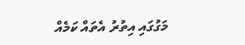މަގުގައި އިތުރު އެތައް ކަމެއް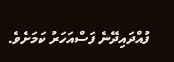ފުއްދައިދޭނެ ފަސްއަހަރު ކަމަށެވެ.